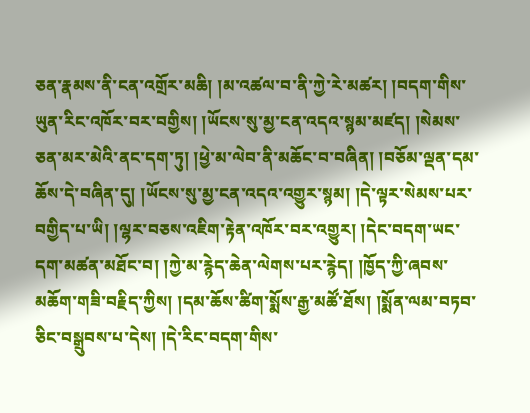ཅན་རྣམས་ནི་ངན་འགྲོར་མཆི། །མ་འཚལ་བ་ནི་ཀྱེ་རེ་མཚར། །བདག་གིས་ཡུན་རིང་འཁོར་བར་བགྱིས། །ཡོངས་སུ་མྱ་ངན་འདའ་སྙམ་མཛད། །སེམས་ཅན་མར་མེའི་ནང་དག་ཏུ། །ཕྱེ་མ་ལེབ་ནི་མཆོང་བ་བཞིན། །བཅོམ་ལྡན་དམ་ཆོས་དེ་བཞིན་དུ། །ཡོངས་སུ་མྱ་ངན་འདའ་འགྱུར་སྙམ། །དེ་ལྟར་སེམས་པར་བགྱིད་པ་ཡི། །ལྷར་བཅས་འཇིག་རྟེན་འཁོར་བར་འགྱུར། །དེང་བདག་ཡང་དག་མཚན་མཐོང་བ། །ཀྱེ་མ་རྙེད་ཆེན་ལེགས་པར་རྙེད། །ཁྱོད་ཀྱི་ཞབས་མཆོག་གཟི་བརྗིད་ཀྱིས། །དམ་ཆོས་ཚིག་སྨོས་རྒྱ་མཚོ་ཐོས། །སྨོན་ལམ་བཏབ་ཅིང་བསྒྲུབས་པ་དེས། །དེ་རིང་བདག་གིས་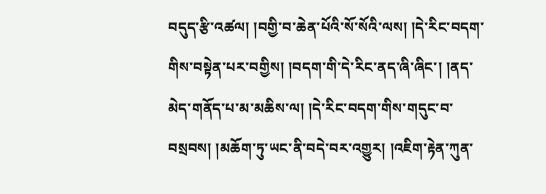བདུད་རྩི་འཚལ། །བགྱི་བ་ཆེན་པོའི་སོ་སོའི་ལས། །དེ་རིང་བདག་གིས་བསྟེན་པར་བགྱིས། །བདག་གི་དེ་རིང་ནད་ཞི་ཞིང་། །ནད་མེད་གནོད་པ་མ་མཆིས་ལ། །དེ་རིང་བདག་གིས་གདུང་བ་བསྲབས། །མཆོག་ཏུ་ཡང་ནི་བདེ་བར་འགྱུར། །འཇིག་རྟེན་ཀུན་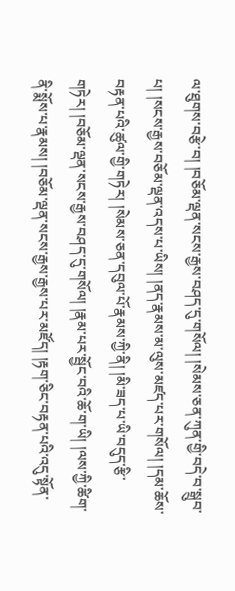ལ་ཐུགས་བརྩེ་བ། །བཅོམ་ལྡན་སངས་རྒྱས་བཤད་དུ་གསོལ། །སེམས་ཅན་ཀུན་གྱི་བདེ་བ་སྒྲུབ་པ། །སངས་རྒྱས་བཅོམ་ལྡན་འདས་པ་ཡིས། །ནད་རྣམས་མ་ལུས་མཛད་པར་གསོལ། །དམ་ཆོས་བརྟན་པའི་ཚུལ་གྱི་གཏེར། །སེམས་ཅན་དབུལ་པོ་རྣམས་ཀྱི་ནི། །མི་ཟད་པ་ཡི་བདུད་རྩི་གཏེར། །བཅོམ་ལྡན་སངས་རྒྱས་བཤད་དུ་གསོལ། །རྣམ་པར་སྦྱོང་བའི་ཆོ་ག་ཡི། །ལས་ཀྱི་ཚིག་ནི་སྨོས་པ་རྣམས། །བཅོམ་ལྡན་སངས་རྒྱས་རྒྱས་པར་མཛོད། །རྟག་ཅིང་བརྟན་པའི་འདུ་སྟོན་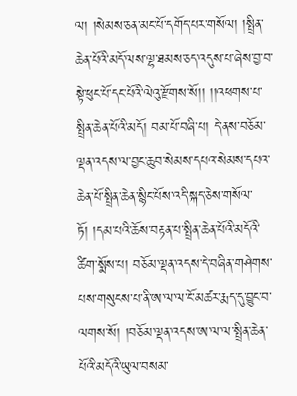ལ། །སེམས་ཅན་མང་པོ་དགོད་པར་གསོལ། །སྤྲིན་ཆེན་པོའི་མདོ་ལས་ལྷ་ཐམས་ཅད་འདུས་པ་ཞེས་བྱ་བ་སྟེ་ཕུང་པོ་དང་པོའི་ལེའུ་རྫོགས་སོ།། །།འཕགས་པ་སྤྲིན་ཆེན་པོའི་མདོ། བམ་པོ་བཞི་པ། དེ་ནས་བཅོམ་ལྡན་འདས་ལ་བྱང་ཆུབ་སེམས་དཔའ་སེམས་དཔའ་ཆེན་པོ་སྤྲིན་ཆེན་སྙིང་པོས་འདི་སྐད་ཅེས་གསོལ་ཏོ། །དམ་པའི་ཆོས་བརྟན་པ་སྤྲིན་ཆེན་པོའི་མདོའི་ཚིག་སྨོས་པ། བཅོམ་ལྡན་འདས་དེ་བཞིན་གཤེགས་པས་གསུངས་པ་ནི་ཨ་ལ་ལ་ངོ་མཚར་རྨད་དུ་བྱུང་བ་ལགས་སོ། །བཅོམ་ལྡན་འདས་ཨ་ལ་ལ་སྤྲིན་ཆེན་པོའི་མདོའི་ཡུལ་བསམ་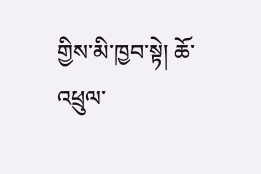གྱིས་མི་ཁྱབ་སྟེ། ཆོ་འཕྲུལ་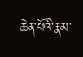ཆེན་པོའི་རྣམ་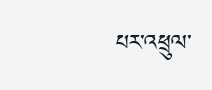པར་འཕྲུལ་